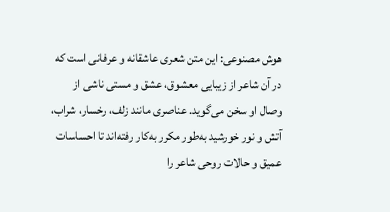هوش مصنوعی: این متن شعری عاشقانه و عرفانی است که در آن شاعر از زیبایی معشوق، عشق و مستی ناشی از وصال او سخن می‌گوید. عناصری مانند زلف، رخسار، شراب، آتش و نور خورشید به‌طور مکرر به‌کار رفته‌اند تا احساسات عمیق و حالات روحی شاعر را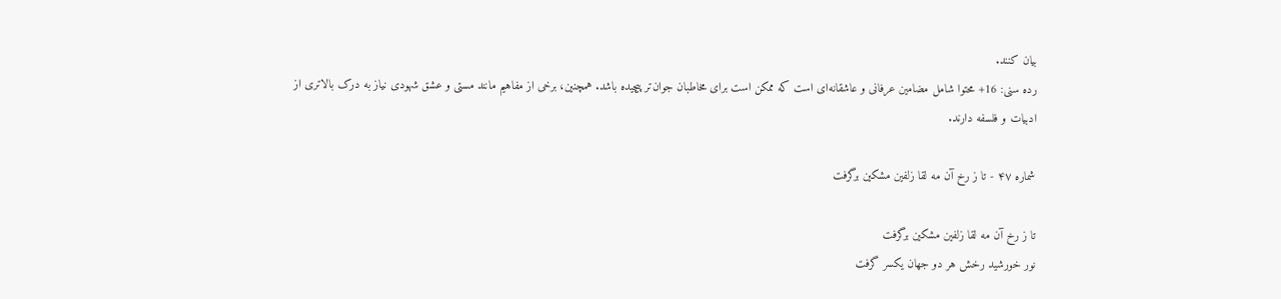بیان کنند.
رده سنی: 16+ محتوا شامل مضامین عرفانی و عاشقانه‌ای است که ممکن است برای مخاطبان جوان‌تر پیچیده باشد. همچنین، برخی از مفاهیم مانند مستی و عشق شهودی نیاز به درک بالاتری از ادبیات و فلسفه دارند.

شماره ۴۷ - تا ز رخ آن مه لقا زلفین مشکین برگرفت

تا ز رخ آن مه لقا زلفین مشکین برگرفت
نور خورشید رخش هر دو جهان یکسر گرفت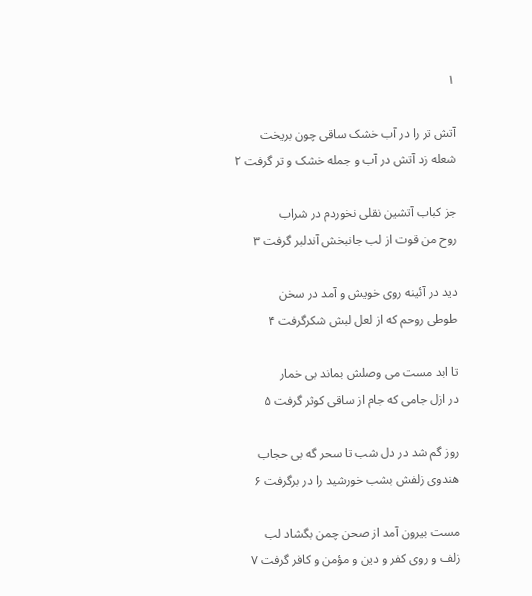۱

آتش تر را در آب خشک ساقی چون بریخت
شعله زد آتش در آب و جمله خشک و تر گرفت ۲

جز کباب آتشین نقلی نخوردم در شراب
روح من قوت از لب جانبخش آندلبر گرفت ۳

دید در آئینه روی خویش و آمد در سخن
طوطی روحم که از لعل لبش شکرگرفت ۴

تا ابد مست می وصلش بماند بی خمار
در ازل جامی که جام از ساقی کوثر گرفت ۵

روز گم شد در دل شب تا سحر گه بی حجاب
هندوی زلفش بشب خورشید را در برگرفت ۶

مست بیرون آمد از صحن چمن بگشاد لب
زلف و روی کفر و دین و مؤمن و کافر گرفت ۷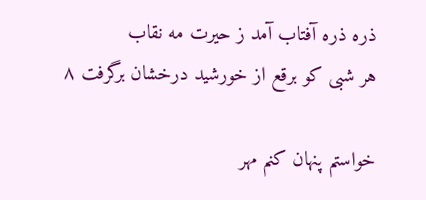ذره ذره آفتاب آمد ز حیرت مه نقاب
هر شبی کو برقع از خورشید درخشان برگرفت ۸

خواستم پنهان کنم مهر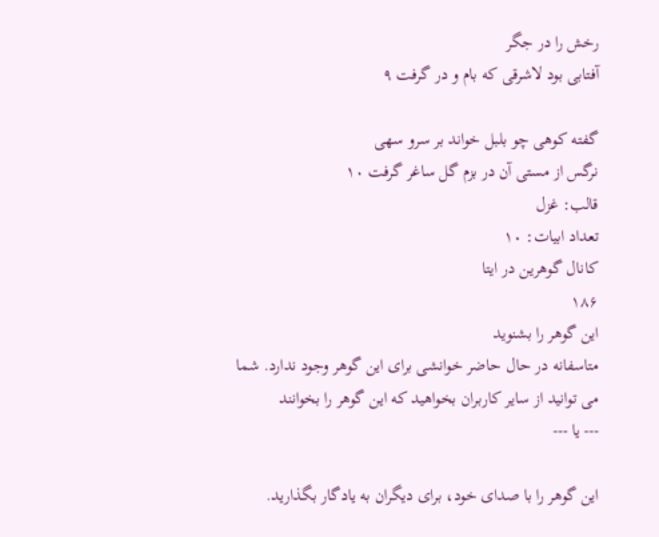رخش را در جگر
آفتابی بود لاشرقی که بام و در گرفت ۹

گفته کوهی چو بلبل خواند بر سرو سهی
نرگس از مستی آن در بزم گل ساغر گرفت ۱۰
قالب: غزل
تعداد ابیات: ۱۰
کانال گوهرین در ایتا
۱۸۶
این گوهر را بشنوید
متاسفانه در حال حاضر خوانشی برای این گوهر وجود ندارد. شما می توانید از سایر کاربران بخواهید که این گوهر را بخوانند
--- یا ---

این گوهر را با صدای خود، برای دیگران به یادگار بگذارید.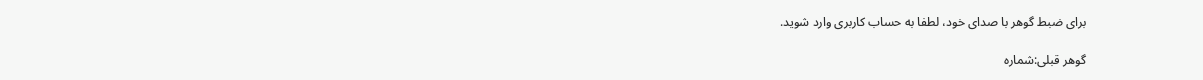برای ضبط گوهر با صدای خود، لطفا به حساب کاربری وارد شوید.

گوهر قبلی:شماره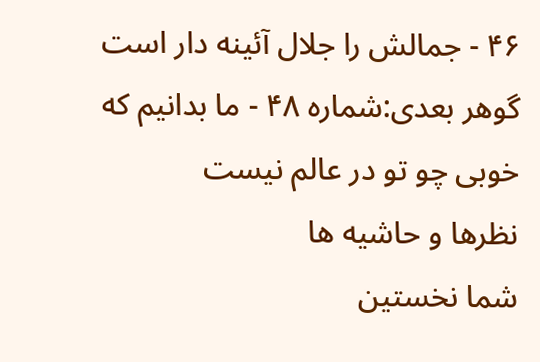۴۶ - جمالش را جلال آئینه دار است
گوهر بعدی:شماره ۴۸ - ما بدانیم که خوبی چو تو در عالم نیست
نظرها و حاشیه ها
شما نخستین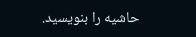حاشیه را بنویسید.